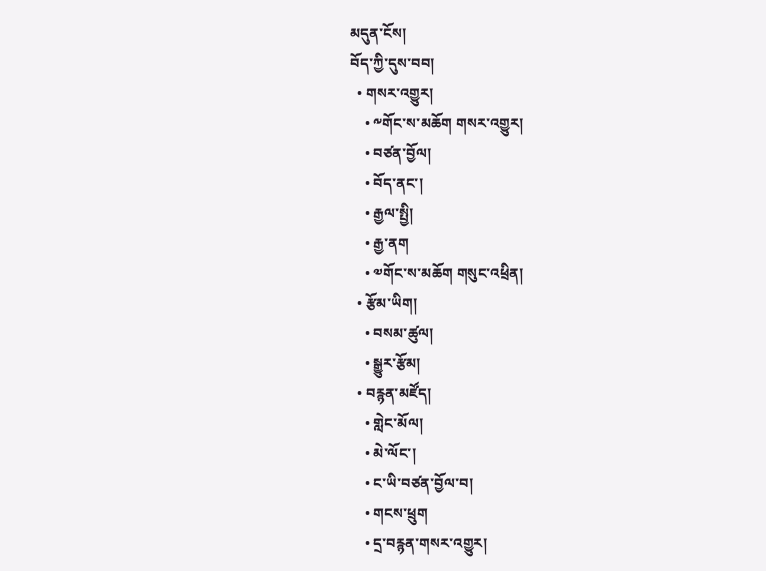མདུན་ངོས།
བོད་ཀྱི་དུས་བབ།
  • གསར་འགྱུར།
    • ༸གོང་ས་མཆོག གསར་འགྱུར།
    • བཙན་བྱོལ།
    • བོད་ནང་།
    • རྒྱལ་སྤྱི།
    • རྒྱ་ནག
    • ༧གོང་ས་མཆོག གསུང་འཕྲིན།
  • རྩོམ་ཡིག།
    • བསམ་ཚུལ།
    • སྒྱུར་རྩོམ།
  • བརྙན་མཛོད།
    • གླེང་མོལ།
    • མེ་ལོང་།
    • ང་ཡི་བཙན་བྱོལ་བ།
    • གངས་ཕྲུག
    • དྲ་བརྙན་གསར་འགྱུར།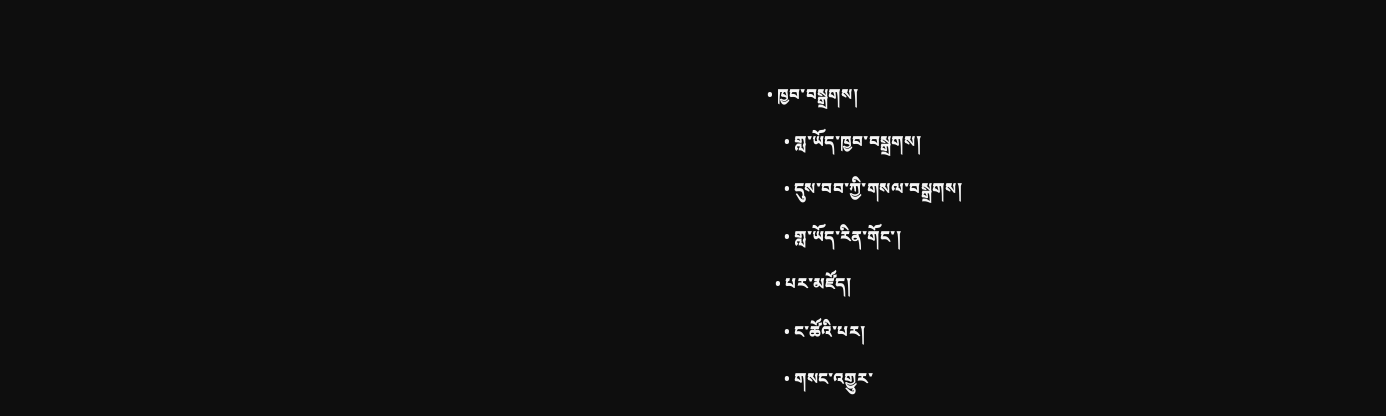• ཁྱབ་བསྒྲགས།
    • གླ་ཡོད་ཁྱབ་བསྒྲགས།
    • དུས་བབ་ཀྱི་གསལ་བསྒྲགས།
    • གླ་ཡོད་རིན་གོང་།
  • པར་མཛོད།
    • ང་ཚོའི་པར།
    • གསང་འགྱུར་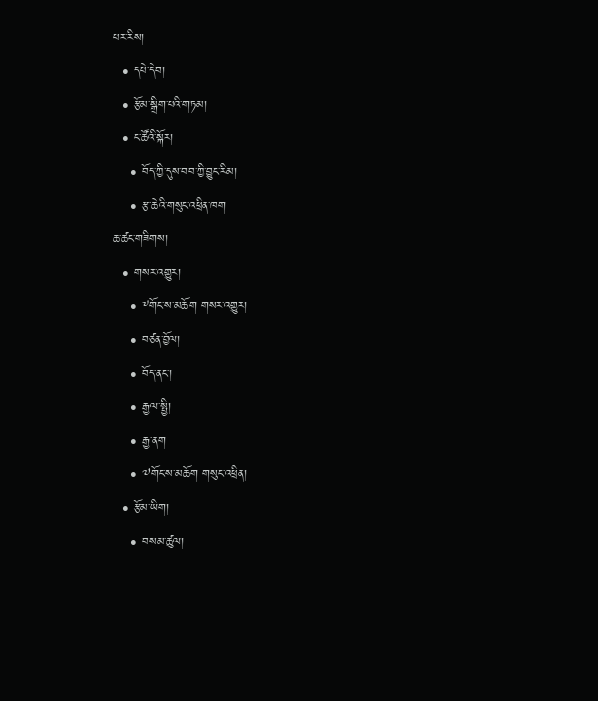པར་རིས།
  • དཔེ་དེབ།
  • རྩོམ་སྒྲིག་པའི་གཏམ།
  • ང་ཚོའི་སྐོར།
    • བོད་ཀྱི་དུས་བབ་ཀྱི་བྱུང་རིམ།
    • རྩ་ཆེའི་གསུང་འཕྲིན་ཁག
ཆ་ཚང་གཟིགས།
  • གསར་འགྱུར།
    • ༸གོང་ས་མཆོག གསར་འགྱུར།
    • བཙན་བྱོལ།
    • བོད་ནང་།
    • རྒྱལ་སྤྱི།
    • རྒྱ་ནག
    • ༧གོང་ས་མཆོག གསུང་འཕྲིན།
  • རྩོམ་ཡིག།
    • བསམ་ཚུལ།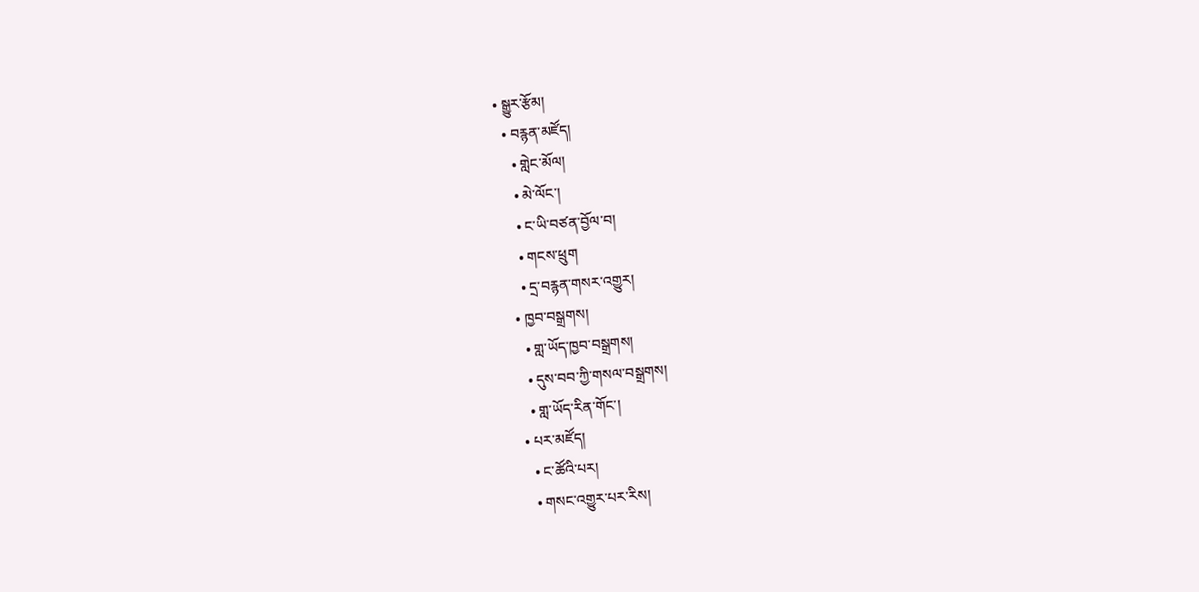• སྒྱུར་རྩོམ།
  • བརྙན་མཛོད།
    • གླེང་མོལ།
    • མེ་ལོང་།
    • ང་ཡི་བཙན་བྱོལ་བ།
    • གངས་ཕྲུག
    • དྲ་བརྙན་གསར་འགྱུར།
  • ཁྱབ་བསྒྲགས།
    • གླ་ཡོད་ཁྱབ་བསྒྲགས།
    • དུས་བབ་ཀྱི་གསལ་བསྒྲགས།
    • གླ་ཡོད་རིན་གོང་།
  • པར་མཛོད།
    • ང་ཚོའི་པར།
    • གསང་འགྱུར་པར་རིས།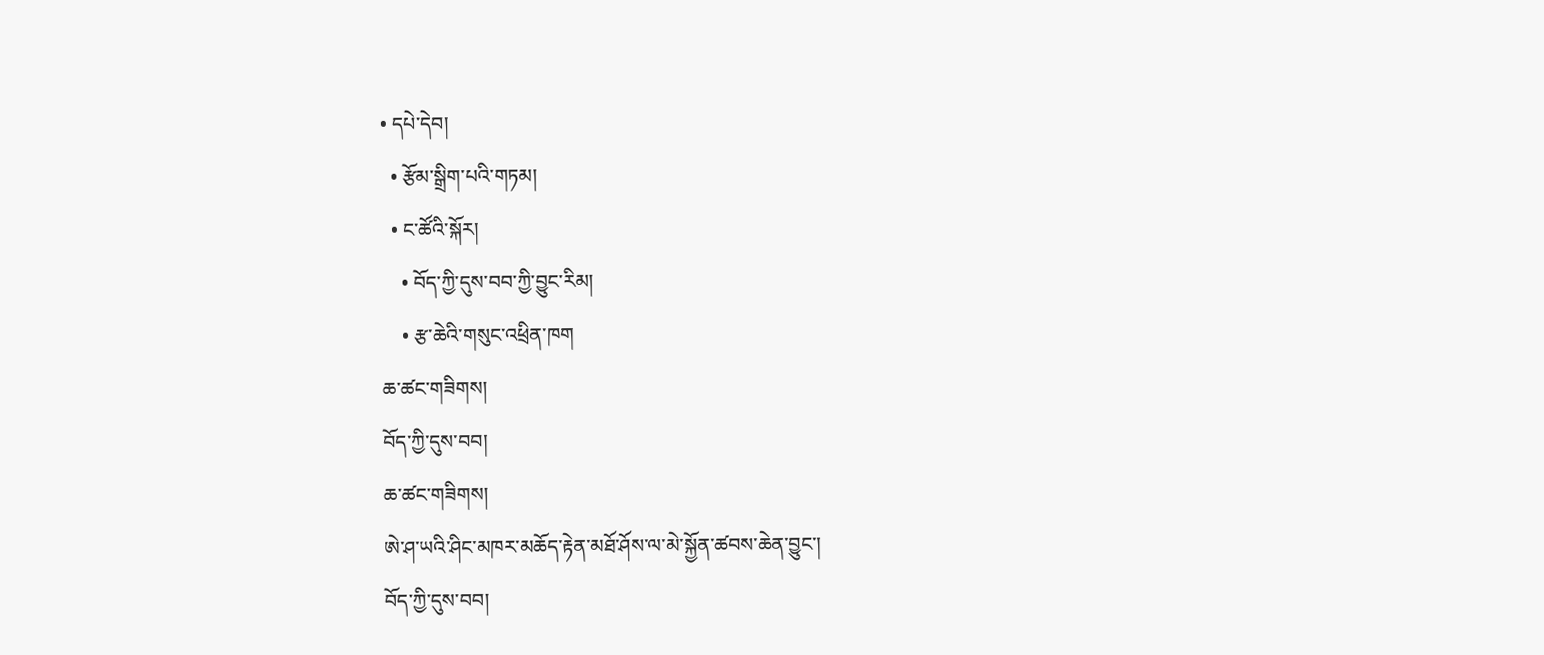• དཔེ་དེབ།
  • རྩོམ་སྒྲིག་པའི་གཏམ།
  • ང་ཚོའི་སྐོར།
    • བོད་ཀྱི་དུས་བབ་ཀྱི་བྱུང་རིམ།
    • རྩ་ཆེའི་གསུང་འཕྲིན་ཁག
ཆ་ཚང་གཟིགས།
བོད་ཀྱི་དུས་བབ།
ཆ་ཚང་གཟིགས།
ཨེ་ཤ་ཡའི་ཤིང་མཁར་མཆོད་རྟེན་མཐོ་ཤོས་ལ་མེ་སྐྱོན་ཚབས་ཆེན་བྱུང་།
བོད་ཀྱི་དུས་བབ།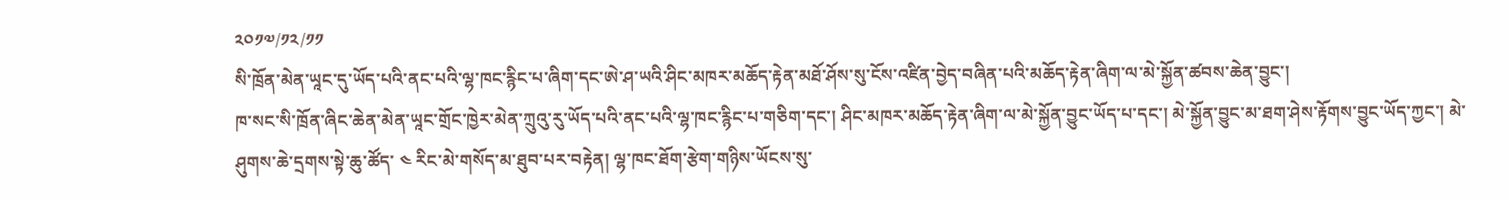༢༠༡༧/༡༢/༡༡
སི་ཁྲོན་མེན་ཡཱང་དུ་ཡོད་པའི་ནང་པའི་ལྷ་ཁང་རྙིང་པ་ཞིག་དང་ཨེ་ཤ་ཡའི་ཤིང་མཁར་མཆོད་རྟེན་མཐོ་ཤོས་སུ་ངོས་འཛིན་བྱེད་བཞིན་པའི་མཆོད་རྟེན་ཞིག་ལ་མེ་སྐྱོན་ཚབས་ཆེན་བྱུང་།
ཁ་སང་སི་ཁྲོན་ཞིང་ཆེན་མེན་ཡཱང་གྲོང་ཁྱེར་མེན་ཀྲུའུ་རུ་ཡོད་པའི་ནང་པའི་ལྷ་ཁང་རྙིང་པ་གཅིག་དང་། ཤིང་མཁར་མཆོད་རྟེན་ཞིག་ལ་མེ་སྐྱོན་བྱུང་ཡོད་པ་དང་། མེ་སྐྱོན་བྱུང་མ་ཐག་ཤེས་རྟོགས་བྱུང་ཡོད་ཀྱང་། མེ་ཤུགས་ཆེ་དྲགས་སྟེ་ཆུ་ཚོད་ ༤ རིང་མེ་གསོད་མ་ཐུབ་པར་བརྟེན། ལྷ་ཁང་ཐོག་རྩེག་གཉིས་ཡོངས་སུ་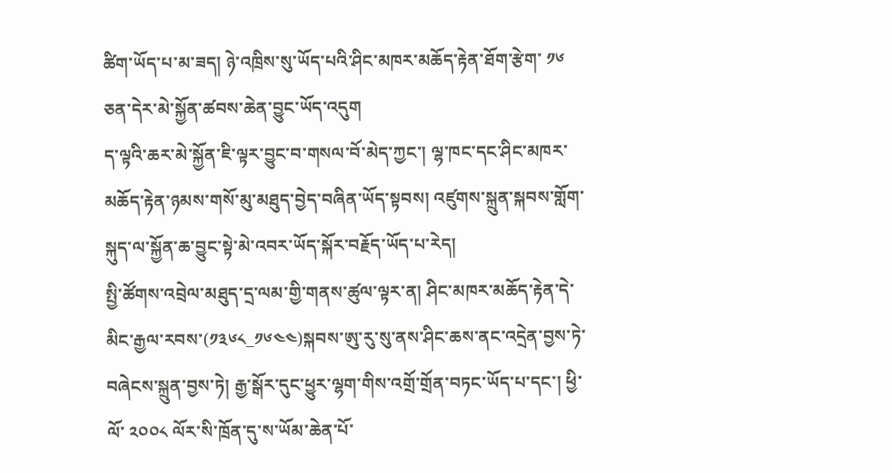ཚིག་ཡོད་པ་མ་ཟད། ཉེ་འཁྲིས་སུ་ཡོད་པའི་ཤིང་མཁར་མཆོད་རྟེན་ཐོག་རྩེག་ ༡༦ ཅན་དེར་མེ་སྐྱོན་ཚབས་ཆེན་བྱུང་ཡོད་འདུག
ད་ལྟའི་ཆར་མེ་སྐྱོན་ཇི་ལྟར་བྱུང་བ་གསལ་བོ་མེད་ཀྱང་། ལྷ་ཁང་དང་ཤིང་མཁར་མཆོད་རྟེན་ཉམས་གསོ་མུ་མཐུད་བྱེད་བཞིན་ཡོད་སྟབས། འཛུགས་སྐྲུན་སྐབས་གློག་སྐུད་ལ་སྐྱོན་ཆ་བྱུང་སྟེ་མེ་འབར་ཡོད་སྐོར་བརྗོད་ཡོད་པ་རེད།
སྤྱི་ཚོགས་འབྲེལ་མཐུད་དྲ་ལམ་གྱི་གནས་ཚུལ་ལྟར་ན། ཤིང་མཁར་མཆོད་རྟེན་དེ་མིང་རྒྱལ་རབས་(༡༣༦༨_༡༦༤༤)སྐབས་ཨུ་རུ་སུ་ནས་ཤིང་ཆས་ནང་འདྲེན་བྱས་ཏེ་བཞེངས་སྐྲུན་བྱས་ཏེ། རྒྱ་སྒོར་དུང་ཕྱུར་ལྷག་གིས་འགྲོ་གྲོན་བཏང་ཡོད་པ་དང་། ཕྱི་ལོ་ ༢༠༠༨ ལོར་སི་ཁྲོན་དུ་ས་ཡོམ་ཆེན་པོ་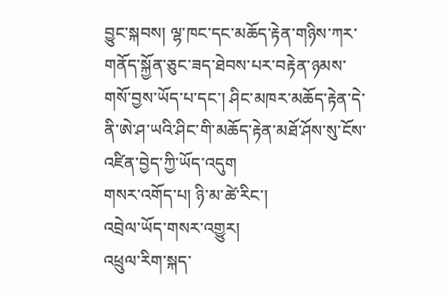བྱུང་སྐབས། ལྷ་ཁང་དང་མཆོད་རྟེན་གཉིས་ཀར་གནོད་སྐྱོན་ཅུང་ཟད་ཐེབས་པར་བརྟེན་ཉམས་གསོ་བྱས་ཡོད་པ་དང་། ཤིང་མཁར་མཆོད་རྟེན་དེ་ནི་ཨེ་ཤ་ཡའི་ཤིང་གི་མཆོད་རྟེན་མཐོ་ཤོས་སུ་ངོས་འཛིན་བྱེད་ཀྱི་ཡོད་འདུག
གསར་འགོད་པ། ཉི་མ་ཚེ་རིང་།
འབྲེལ་ཡོད་གསར་འགྱུར།
འཕྲུལ་རིག་སྐད་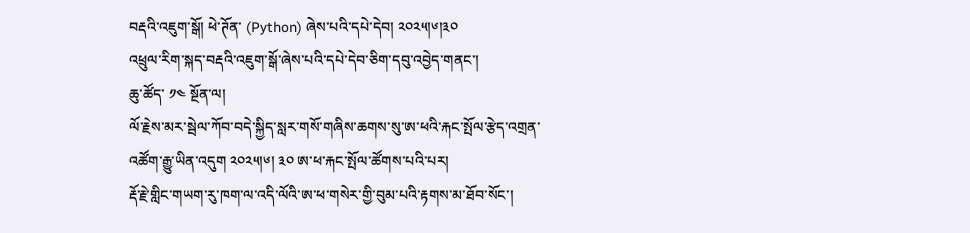བརྡའི་འཇུག་སྒོ། ཕེ་ཊོན་ (Python) ཞེས་པའི་དཔེ་དེབ། ༢༠༢༥།༦།༣༠
འཕྲུལ་རིག་སྐད་བརྡའི་འཇུག་སྒོ་ཞེས་པའི་དཔེ་དེབ་ཅིག་དབུ་འབྱེད་གནང་།
ཆུ་ཚོད་ ༡༤ སྔོན་ལ།
ལོ་རྗེས་མར་སྦེལ་ཀོབ་བདེ་སྐྱིད་སླར་གསོ་གཞིས་ཆགས་སུ་ཨ་ཕའི་རྐང་སྤོལ་རྩེད་འགྲན་འཚོག་རྒྱུ་ཡིན་འདུག ༢༠༢༥།༦། ༣༠ ཨ་ཕ་རྐང་སྤོལ་ཚོགས་པའི་པར།
རྡོ་རྗེ་གླིང་གཡག་རུ་ཁག་ལ་འདི་ལོའི་ཨ་ཕ་གསེར་གྱི་བུམ་པའི་རྟགས་མ་ཐོབ་སོང་།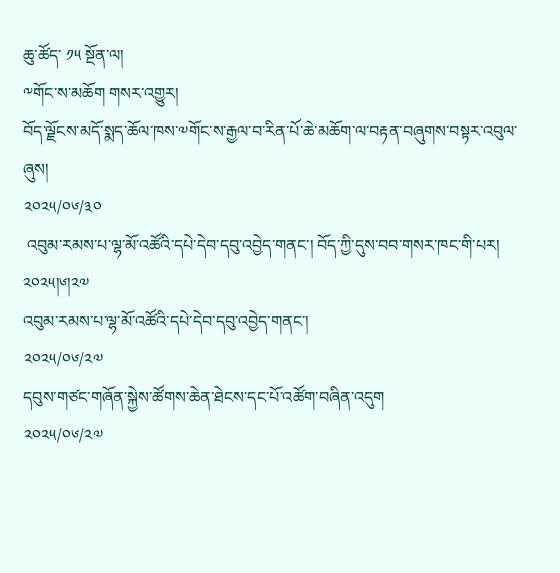ཆུ་ཚོད་ ༡༥ སྔོན་ལ།
༸གོང་ས་མཆོག གསར་འགྱུར།
བོད་ལྗོངས་མདོ་སྨད་ཆོལ་ཁས་༧གོང་ས་རྒྱལ་བ་རིན་པོ་ཆེ་མཆོག་ལ་བརྟན་བཞུགས་བསྟར་འབུལ་ཞུས།
༢༠༢༥/༠༦/༣༠
 འབུམ་རམས་པ་ལྷ་མོ་འཚོའི་དཔེ་དེབ་དབུ་འབྱེད་གནང་། བོད་ཀྱི་དུས་བབ་གསར་ཁང་གི་པར། ༢༠༢༥།༦།༢༧
འབུམ་རམས་པ་ལྷ་མོ་འཚོའི་དཔེ་དེབ་དབུ་འབྱེད་གནང་།
༢༠༢༥/༠༦/༢༧
དབུས་གཙང་གཞོན་སྐྱེས་ཚོགས་ཆེན་ཐེངས་དང་པོ་འཚོག་བཞིན་འདུག
༢༠༢༥/༠༦/༢༧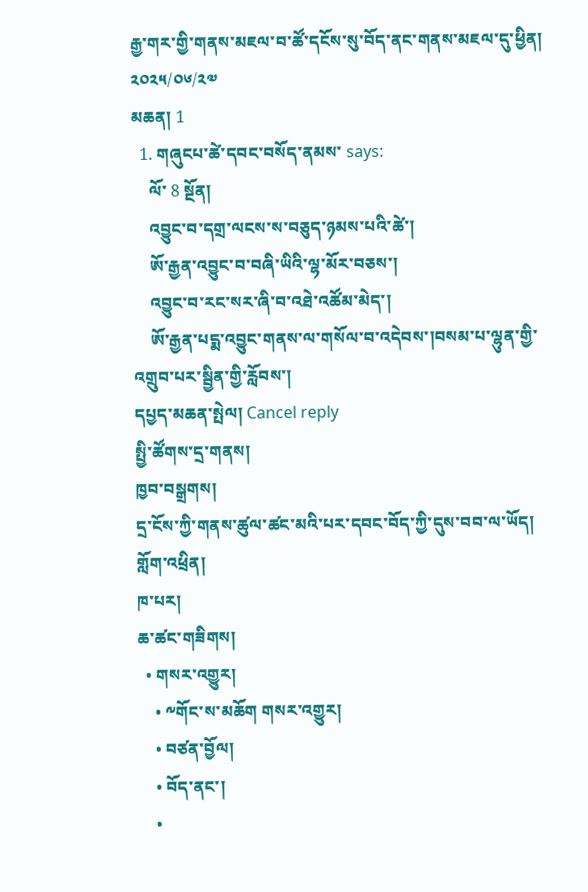རྒྱ་གར་གྱི་གནས་མཇལ་བ་ཚོ་དངོས་སུ་བོད་ནང་གནས་མཇལ་དུ་ཕྱིན།
༢༠༢༥/༠༦/༢༧
མཆན། 1
  1. གཞུངཔ་ཚེ་དབང་བསོད་ནམས་ says:
    ལོ་ 8 སྔོན།
    འབྱུང་བ་དགྲ་ལངས་ས་བཅུད་ཉམས་པའི་ཚེ་།
    ཨོ་རྒྱན་འབྱུང་བ་བཞི་ཡིའི་ལྷ་མོར་བཅས་།
    འབྱུང་བ་རང་སར་ཞི་བ་འཐེ་འཚོམ་མེད་།
    ཨོ་རྒྱན་པདྨ་འབྱུང་གནས་ལ་གསོལ་བ་འདེབས་།བསམ་པ་ལྷུན་གྱི་འགྲུབ་པར་སྦྱིན་གྱི་རློབས་།
དཔྱད་མཆན་སྤེལ། Cancel reply
སྤྱི་ཚོགས་དྲ་གནས།
ཁྱབ་བསྒྲགས།
དྲ་ངོས་ཀྱི་གནས་ཚུལ་ཚང་མའི་པར་དབང་བོད་ཀྱི་དུས་བབ་ལ་ཡོད།
གློག་འཕྲིན།
ཁ་པར།
ཆ་ཚང་གཟིགས།
  • གསར་འགྱུར།
    • ༸གོང་ས་མཆོག གསར་འགྱུར།
    • བཙན་བྱོལ།
    • བོད་ནང་།
    •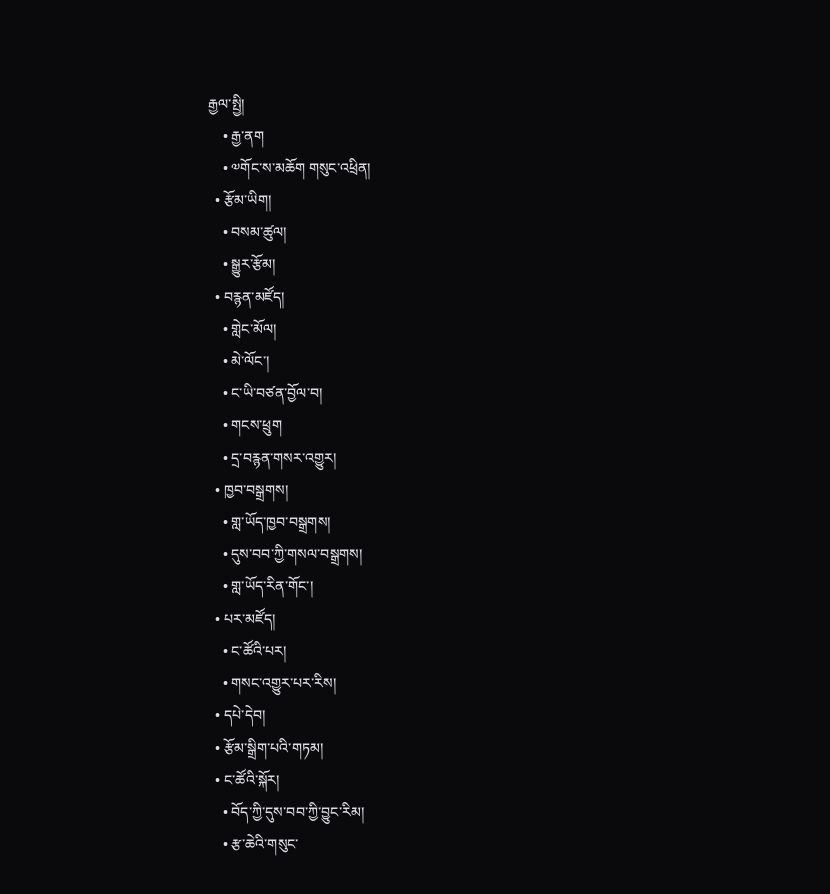རྒྱལ་སྤྱི།
    • རྒྱ་ནག
    • ༧གོང་ས་མཆོག གསུང་འཕྲིན།
  • རྩོམ་ཡིག།
    • བསམ་ཚུལ།
    • སྒྱུར་རྩོམ།
  • བརྙན་མཛོད།
    • གླེང་མོལ།
    • མེ་ལོང་།
    • ང་ཡི་བཙན་བྱོལ་བ།
    • གངས་ཕྲུག
    • དྲ་བརྙན་གསར་འགྱུར།
  • ཁྱབ་བསྒྲགས།
    • གླ་ཡོད་ཁྱབ་བསྒྲགས།
    • དུས་བབ་ཀྱི་གསལ་བསྒྲགས།
    • གླ་ཡོད་རིན་གོང་།
  • པར་མཛོད།
    • ང་ཚོའི་པར།
    • གསང་འགྱུར་པར་རིས།
  • དཔེ་དེབ།
  • རྩོམ་སྒྲིག་པའི་གཏམ།
  • ང་ཚོའི་སྐོར།
    • བོད་ཀྱི་དུས་བབ་ཀྱི་བྱུང་རིམ།
    • རྩ་ཆེའི་གསུང་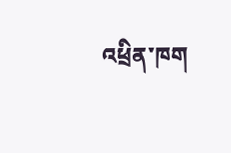འཕྲིན་ཁག